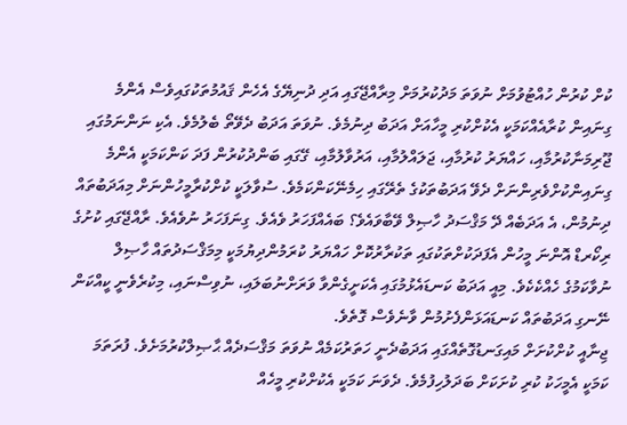ކުށް ކުރުން ހުއްޓުވުމަށް ނުވަތަ މަދުކުރުމަށް މިރާއްޖޭގައި އަދި ދުނިޔޭގެ އެހެން ޤައުމުތަކުގައިވެސް އެންމެ ގިނައިން ކުރާއެއްކަމަކީ އެކުށްކުރި މީހާއަށް އަދަބު ދިނުމެވެ. ނުވަތަ އަދަބު ދެވޭތޯ ބެލުމެވެ. އެކި ނަންނަމުގައި ޖޫރިމަނާކުރުމާއި، ހައްޔަރު ކުރުމާއި، ޖަލައްލުމާއި، އަރުވާލުމާއި، ގޭގައި ބަންދުކުރުން ފަދަ ކަންކަމަކީ އެންމެ ގިނައިންކުށްވެރިންނަށް ދެވޭ އަދަބުތަކުގެ ތެރޭގައި ހިމެނޭކަންކަމެވެ. ސުވާލަކީ ކުށްކުރާމީހުންނަށް މިއަދަބުތައް ދިނުމުން، އެ އަދަބެއް ދޭ މަޤްސަދު ހާޞިލް ވޭބާވައެވެ؟ ބައެއްފަހަރު ވެއެވެ. ގިނަފަހަރު ނުވެއެވެ. ރާއްޖޭގައި ކުށުގެ ރިކޯރޑް އޮންނަ މީހުން އެފަދަކުށްތަކުގައި ތަކުރާރުކޮށް ހައްޔަރު ކުރަމުންދިޔުމަކީ މިމަޤްސަދުތައް ހާޞިލް ނުވާކަމުގެ ހެއްކެކެވެ. މިއީ އަދަބު ކަނޑައެޅުމުގައި އެކަށީގެންވާ ވަރަށްނުބަލައި، ނުވިސްނައި، މިކުރެވެނީ ކީއްކަން ނޭނގި އަދަބުތައް ކަނޑައަޅަންފެށުމުން ވާނެވެސް ގޮތެވެ.
ޖިނާއީ ކުށްކުށަށް މައިގަނޑުގޮތެއްގައި އަދަބުދެނީ ހަތަރުކަމެއް ނުވަތަ މަޤްސަދެއް ޙާޞިލްކުރުމަށެވެ. ފުރަތަމަ ކަމަކީ އެމީހަކު ކުރި ކުށަކަށް ބަދަލުހިފުމެވެ. ދެވަނަ ކަމަކީ އެކުށްކުރި މީހެއް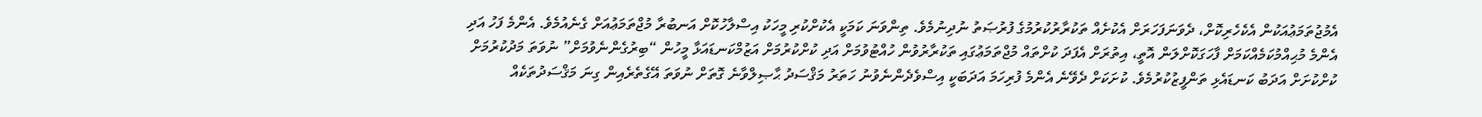އެމުޖުތަމަޢުއަކުން އެކެހެރިކޮށް، ދެވަނަފަހަރަށް އެކުށެއް ތަކުރާރުކުރުމުގެ ފުރުޞަތު ނުދިނުމެވެ. ތިންވަނަ ކަމަކީ އެކުށްކުރި މީހަކު އިސްލާހުކޮށް އަނބުރާ މުޖްތަމަޢުއަށް ގެނެއުމެވެ. އެންމެ ފަހު އަދި އެންމެ މުޙިއްމުކަމެއްކަމަށް ފާހަގަކޮށްލަން އޮތީ، އިތުރަށް އެފަދަ ކުށްތައް މުޖްތަމަޢުގައި ތަކުރާރުވުން ހުއްޓުވުމަށް އަދި ކުށްކުރުމަށް އަޒުމްކަނޑައަޅާ މީހުން “ބިރުގެންނެވުމަށް” ނުވަތަ މަދުކުރުމަށް ކުށްކުށަށް އަދަބު ކަނޑައެޅި ތަންފީޒުކުރުމެވެ. ކުށަކަށް ދެވޭނެ އެންމެ ފުރިހަމަ އަދަބަކީ އިސްވެދެންނެވުނު ހަތަރު މަޤްސަދު ޙާޞިލްވާނެ ގޮތަށް ނުވަތަ އޭގެތެރެއިން ގިނަ މަޤްސަދުތަކެއް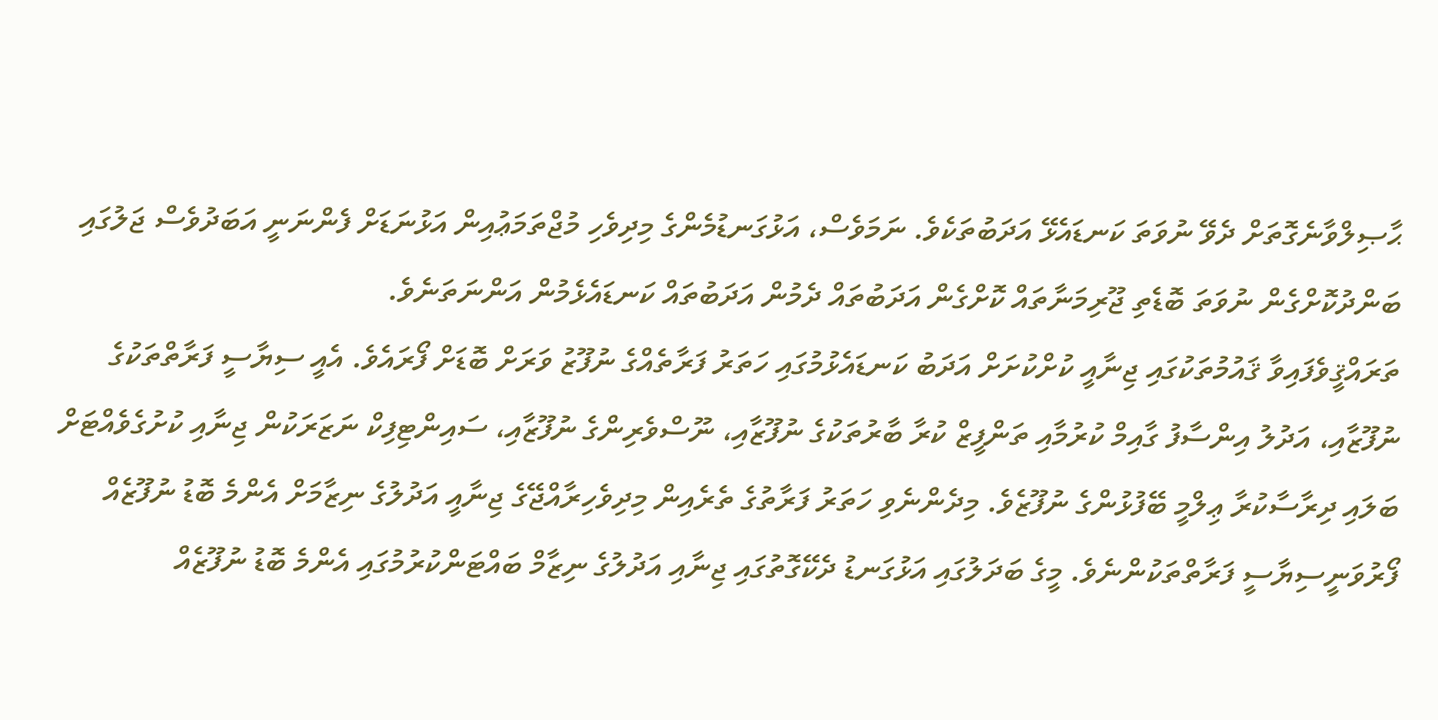ޙާޞިލްވާނެގޮތަށް ދެވޭ ނުވަތަ ކަނޑައެޅޭ އަދަބުތަކެވެ. ނަމަވެސް، އަޅުގަނޑުމެންގެ މިދިވެހި މުޖްތަމަޢުއިން އަޅުނަޑަށް ފެންނަނީ އަބަދުވެސް ޖަލުގައި ބަންދުކޮށްގެން ނުވަތަ ބޮޑެތި ޖޫރިމަނާތައް ކޮށްގެން އަދަބުތައް ދެމުން އަދަބުތައް ކަނޑައެޅެމުން އަންނަތަނެވެ.
ތަރައްޤީވެފައިވާ ޤައުމުތަކުގައި ޖިނާއީ ކުށްކުށަށް އަދަބު ކަނޑައެޅުމުގައި ހަތަރު ފަރާތެއްގެ ނުފޫޒު ވަރަށް ބޮޑަށް ފޯރައެވެ. އެއީ ސިޔާސީ ފަރާތްތަކުގެ ނުފޫޒާއި، އަދުލު އިންސާފު ގާއިމް ކުރުމާއި ތަންފީޒް ކުރާ ބާރުތަކުގެ ނުފޫޒާއި، ނޫސްވެރިންގެ ނުފޫޒާއި، ސައިންޓިފިކް ނަޒަރަކުން ޖިނާއި ކުށުގެވެއްޓަށް ބަލައި ދިރާސާކުރާ ޢިލްމީ ބޭފުޅުންގެ ނުފޫޒެވެ. މިދެންނެވި ހަތަރު ފަރާތުގެ ތެރެއިން މިދިވެހިރާއްޖޭގެ ޖިނާއީ އަދުލުގެ ނިޒާމަށް އެންމެ ބޮޑު ނުފޫޒެއް ފޯރުވަނީސިޔާސީ ފަރާތްތަކުންނެވެ. މީގެ ބަދަލުގައި އަޅުގަނޑު ދެކޭގޮތުގައި ޖިނާއި އަދުލުގެ ނިޒާމް ބައްޓަންކުރުމުގައި އެންމެ ބޮޑު ނުފޫޒެއް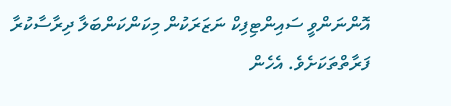އޮންނަންވީ ސައިންޓިފިކް ނަޒަރަކުން މިކަންކަންބަލާ ދިރާސާކުރާ ފަރާތްތަކަށެވެ. އެހެން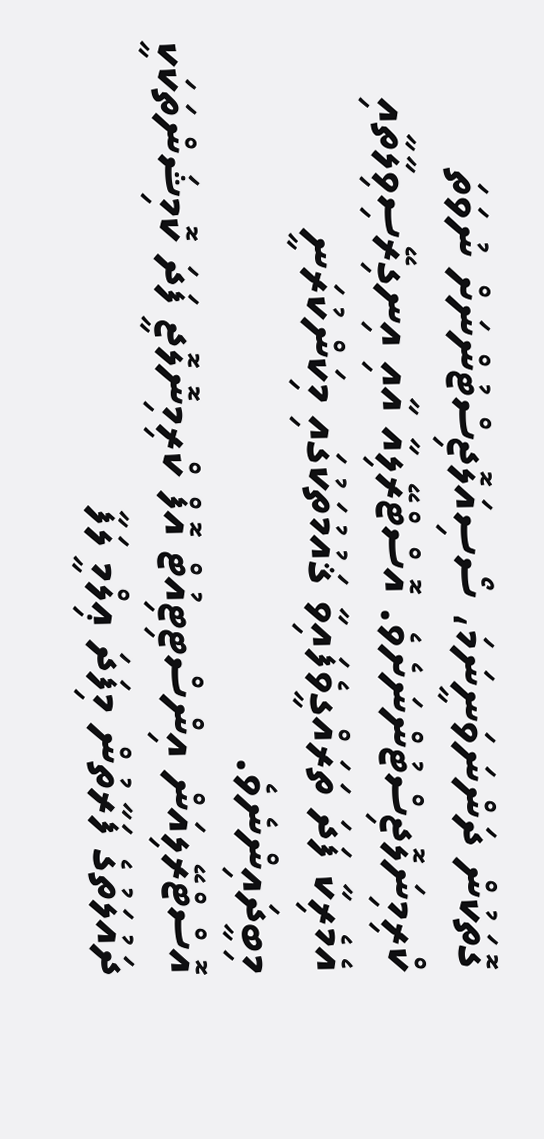ގޮތަކުން ދަންނަވަނީނަމަ، ސޯސިއަލޮޖިސްޓުންނަށް ނުވަތަ ކްރިމިނަލޮޖިސްޓުންނަށެވެ. އޮސްޓްރޭލިއާ އާއި އިނގިރޭސިވިލާތާއި އެމެރިކާ ފަދަ ތަރައްގީވެފައިވާ ޤައުމުތަކުގައި މިކަންކުރަނީ މިބީދައިންނެވެ.
އޮސްޓްރޭލިއަން އިންސްޓިޓިއުޓް އޮފް ކްރިމިނޮލޮޖީ ފަދަ ކޮމިޝަންތަކަކީ ދައުލަތުގެ ފަރާތުން މިފަދަ ޢިލްމީ ލަފާ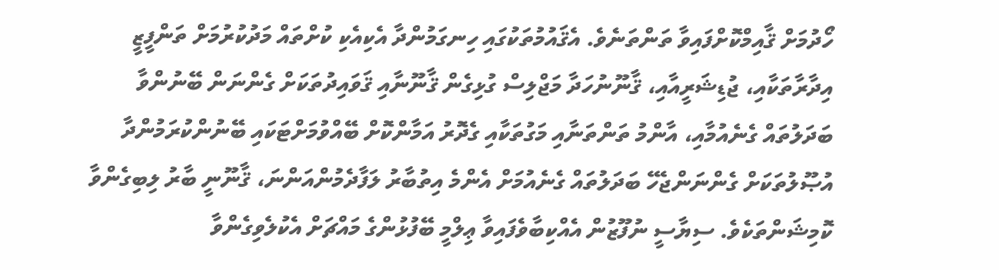ހޯދުމަށް ޤާއިމްކޮށްފައިވާ ތަންތަނެވެ. އެޤައުމުތަކުގައި ހިނގަމުންދާ އެކިއެކި ކުށްތައް މަދުކުރުމަށް ތަންފީޒީ އިދާރާތަކާއި، ޖުޑިޝަރީއާއި، ޤާނޫނުހަދާ މަޖްލިސް ގުޅިގެން ޤާނޫނާއި ޤަވައިދުތަކަށް ގެންނަން ބޭނުންވާ ބަދަލުތައް ގެނެއުމާއި، އާންމު ތަންތަނާއި މަގުތަކާއި ގެދޮރު އަމާންކޮށް ބޭއްވުމަށްޓަކައި ބޭނުންކުރަމުންދާ އުޞޫލުތަކަށް ގެންނަންޖެހޭ ބަދަލުތައް ގެނެއުމަށް އެންމެ އިތުބާރު ލަފާދެމުންއަންނަ، ޤާނޫނީ ބާރު ލިބިގެންވާ ކޮމިޝަންތަކެވެ. ސިޔާސީ ނުފޫޒުން އެއްކިބާވެފައިވާ ޢިލްމީ ބޭފުޅުންގެ މައްޗަށް އެކުލެވިގެންވާ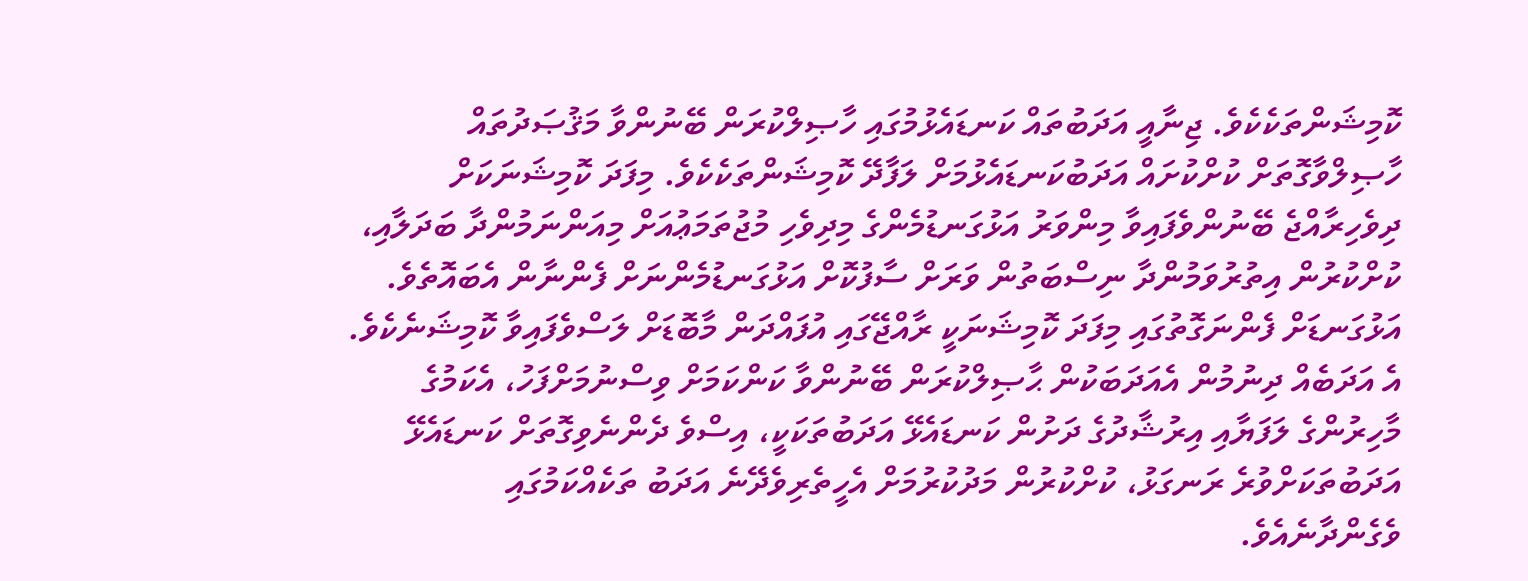ކޮމިޝަންތަކެކެވެ. ޖިނާއީ އަދަބުތައް ކަނޑައެޅުމުގައި ހާޞިލްކުރަން ބޭނުންވާ މަޤުޞަދުތައް ހާޞިލްވާގޮތަށް ކުށްކުށައް އަދަބުކަނޑައެޅުމަށް ލަފާދޭ ކޮމިޝަންތަކެކެވެ. މިފަދަ ކޮމިޝަނަކަށް ދިވެހިރާއްޖެ ބޭނުންވެފައިވާ މިންވަރު އަޅުގަނޑުމެންގެ މިދިވެހި މުޖުތަމަޢުއަށް މިއަންނަމުންދާ ބަދަލާއި، ކުށްކުރުން އިތުރުވަމުންދާ ނިސްބަތުން ވަރަށް ސާފުކޮށް އަޅުގަނޑުމެންނަށް ފެންނާން އެބައޮތެވެ. އަޅުގަނޑަށް ފެންނަގޮތުގައި މިފަދަ ކޮމިޝަނަކީ ރާއްޖޭގައި އުފައްދަން މާބޮޑަށް ލަސްވެފައިވާ ކޮމިޝަނެކެވެ. އެ އަދަބެއް ދިނުމުން އެއަދަބަކުން ޙާޞިލްކުރަން ބޭނުންވާ ކަންކަމަށް ވިސްނުމަށްފަހު، އެކަމުގެ މާހިރުންގެ ލަފަޔާއި އިރުޝާދުގެ ދަށުން ކަނޑައެޅޭ އަދަބުތަކަކީ، އިސްވެ ދެންނެވިގޮތަށް ކަނޑައެޅޭ އަދަބުތަކަށްވުރެ ރަނގަޅު، ކުށްކުރުން މަދުކުރުމަށް އެހީތެރިވެދޭނެ އަދަބު ތަކެއްކަމުގައި ވެގެންދާނެއެވެ.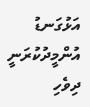އަޅުގަނޑު އުންމީދުކުރަނީ ދިވެހި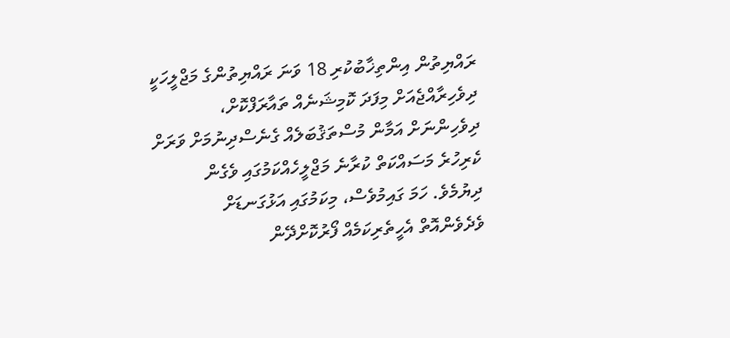ރައްޔިތުން އިންތިޚާބުކުރި 18 ވަނަ ރައްޔިތުންގެ މަޖްލީހަކީ ދިވެހިރާއްޖެއަށް މިފަދަ ކޮމިޝަނެއް ތައާރަފްކޮށް، ދިވެހިންނަށް އަމާން މުސްތަޤުބަލެއް ގެނެސްދިނުމަށް ވަރަށް ކެރިހުރެ މަސައްކަތް ކުރާނެ މަޖްލީހެއްކަމުގައި ވެގެން ދިޔުމެވެ. ހަމަ ގައިމުވެސް، މިކަމުގައި އަޅުގަނޑަށް ވެދެވެންއޮތް އެހީތެރިކަމެއް ފޯރުކޮށްދޭން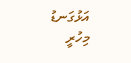އަޅުގަނޑު މިހުރީ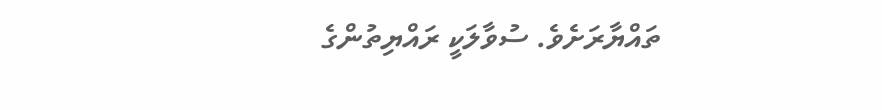ތައްޔާރަށެވެ. ސުވާލަކީ ރައްޔިތުންގެ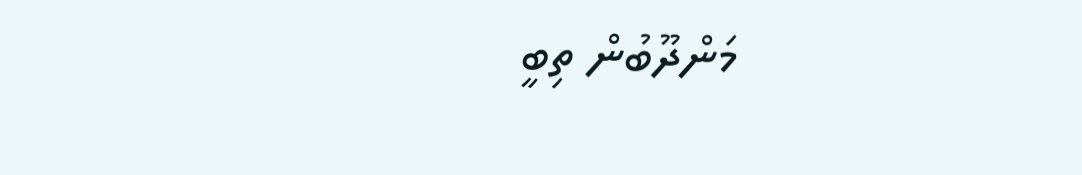މަންދޫބުން ތިބީ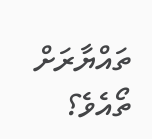ތައްޔާރަށް ތޯއެވެ؟